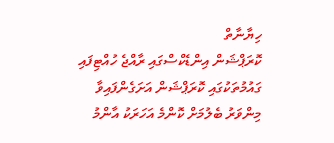ހިޔާނާތް
ކޮރަޕްޝަން އިންޑެކްސްގައި ރާއްޖެ ހުއްޓިފައި
ގައުމުތަކުގައި ކޮރަޕްޝަން އަށަގެންފައިވާ މިންވަރު ބެލުމަށް ކޮންމެ އަހަރަކު އާންމު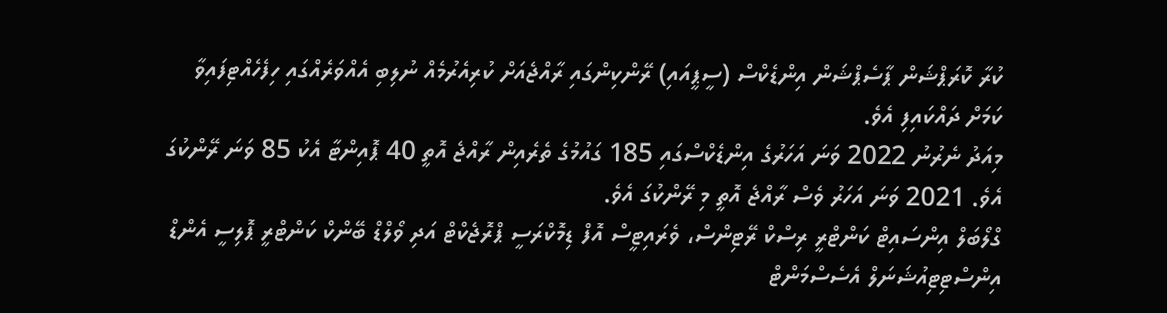ކުރާ ކޮރަޕްޝަން ޕާސެޕްޝަން އިންޑެކްސް (ސީޕީއައި) ރޭންކިންގައި ރާއްޖެއަށް ކުރިއެރުމެއް ނުލިބި އެއްވަރެއްގައި ހިފެހެއްޓިފައިވާ ކަމަށް ދައްކައިފި އެވެ.
މިއަދު ނެރުނު 2022 ވަނަ އަހަރުގެ އިންޑެކްސްގައި 185 ގައުމުގެ ތެރެއިން ރާއްޖެ އޮތީ 40 ޕޮއިންޓާ އެކު 85 ވަނަ ރޭންކުގަ އެވެ. 2021 ވަނަ އަހަރު ވެސް ރާއްޖެ އޮތީ މި ރޭންކުގަ އެވެ.
ގްލޯބަލް އިންސައިޓް ކަންޓްރީ ރިސްކް ރޭޓިންސް، ވެރައިޓީސް އޮފް ޑިމޮކްރަސީ ޕްރޮޖެކްޓް އަދި ވޯލްޑް ބޭންކް ކަންޓްރީ ޕޮލިސީ އެންޑް އިންސްޓިޓިއުޝަނަލް އެސެސްމަންޓް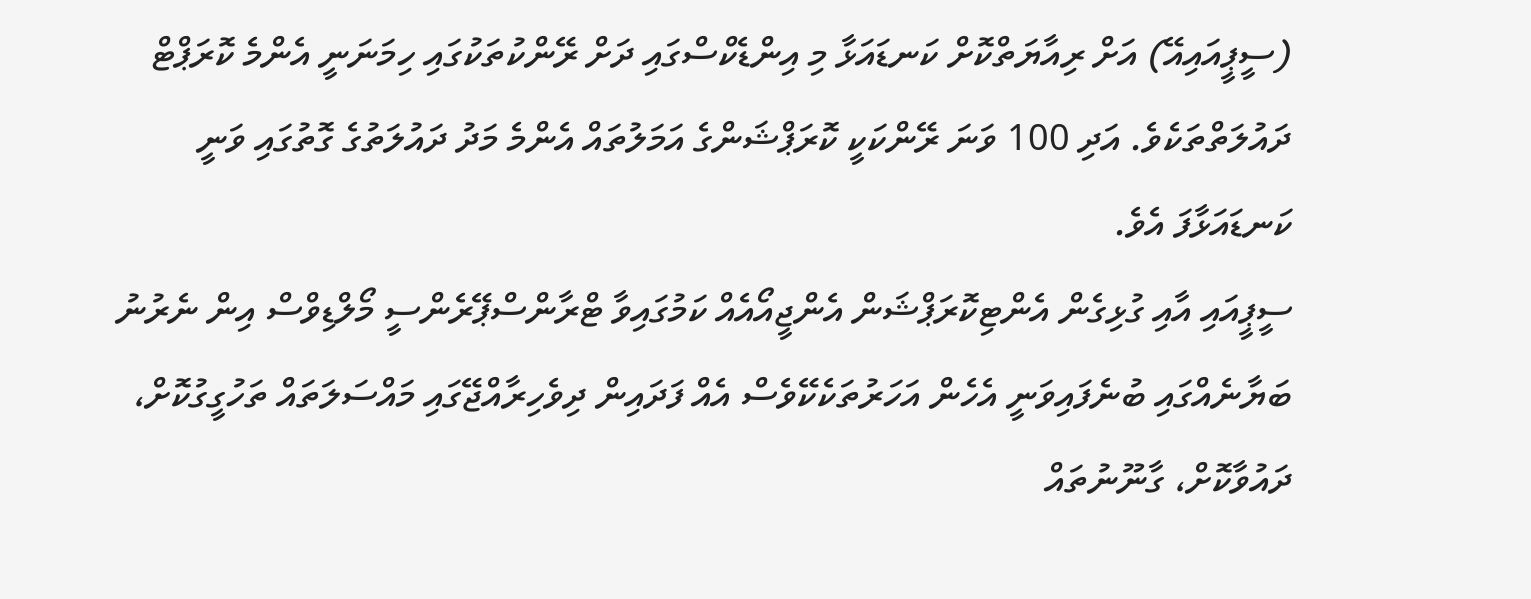(ސީޕީއައިއޭ) އަށް ރިއާޔަތްކޮށް ކަނޑައަޅާ މި އިންޑެކްސްގައި ދަށް ރޭންކުތަކުގައި ހިމަނަނީ އެންމެ ކޮރަޕްޓް ދައުލަތްތަކެވެ. އަދި 100 ވަނަ ރޭންކަކީ ކޮރަޕްޝަންގެ އަމަލުތައް އެންމެ މަދު ދައުލަތުގެ ގޮތުގައި ވަނީ ކަނޑައަޅާފަ އެވެ.
ސީޕީއައި އާއި ގުޅިގެން އެންޓިކޮރަޕްޝަން އެންޖީއޯއެއް ކަމުގައިވާ ޓްރާންސްޕޭރެންސީ މޯލްޑިވްސް އިން ނެރުނު ބަޔާނެއްގައި ބުނެފައިވަނީ އެހެން އަހަރުތަކެކޭވެސް އެއް ފަދައިން ދިވެހިރާއްޖޭގައި މައްސަލަތައް ތަހުގީގުކޮށް، ދައުވާކޮށް، ގާނޫނުތައް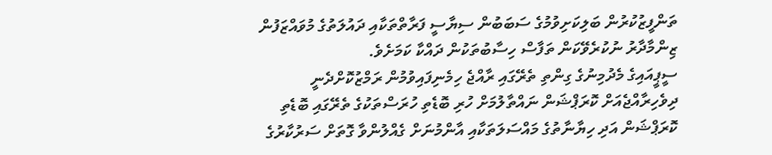ތަންފީޒުކުރުން ބަލިކަށިވުމުގެ ސަބަބުން ސިޔާސީ ފަރާތްތަކާއި ދައުލަތުގެ މުވައްޒަފުން ޒިންމާދާރު ނުކުރެވޭކަން ތަފާސް ހިސާބުތަކުން ދައްކާ ކަމަށެވެ.
ސީޕީއައިގެ މެދުމިނުގެ ގިންތި ތެރޭގައި ރާއްޖެ ހިމެނިފައިވުމުން ރަމްޒުކޮށްދެނީ ދިވެހިރާއްޖެއަށް ކޮރަޕްޝަން ނައްތާލުމަށް ހުރި ބޮޑެތި ހުރަސްތަކުގެ ތެރޭގައި ބޮޑެތި ކޮރަޕްޝަން އަދި ހިޔާނާތުގެ މައްސަލަތަކާއި އާންމުނަށް ގެއްލުންވާ ގޮތަށް ސަރުކާރުގެ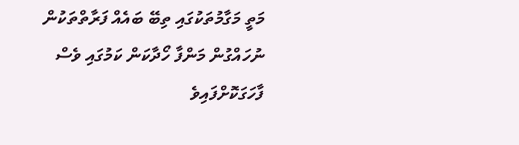މަތީ މަގާމުތަކުގައި ތިބޭ ބައެއް ފަރާތްތަކުން ނުހައްގުން މަންފާ ހޯދާކަން ކަމުގައި ވެސް ފާހަގަކޮށްފައިވެ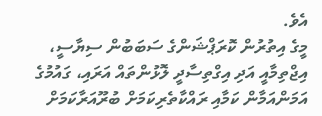އެވެ.
މީގެ އިތުރުން ކޮރަޕްޝަންގެ ސަބަބުން ސިޔާސީ، އިޖްތިމާއީ އަދި އިގްތިސާދީ ލޮޅުންތައް އަރައި، ގައުމުގެ އަމަންއަމާން ކަމާއި ރައްކާތެރިކަމަށް ބުރޫއަރާކަމަށް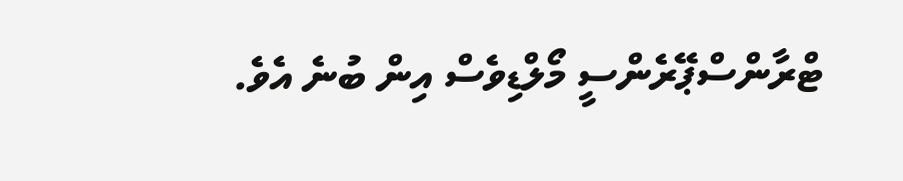ޓްރާންސްޕޭރެންސީ މޯލްޑިވެސް އިން ބުނެ އެވެ.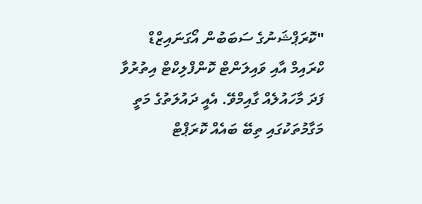"ކޮރަޕްޝަނުގެ ސަބަބުން އޯގަނައިޒްޑް ކްރައިމް އާއި ވައިލަންޓް ކޮންފްލިކްޓް އިތުރުވާ ފަދަ މާހައުލެއް ގާއިމްވޭ. އެއީ ދައުލަތުގެ މަތީ މަގާމުތަކުގައި ތިބޭ ބައެއް ކޮރަޕްޓް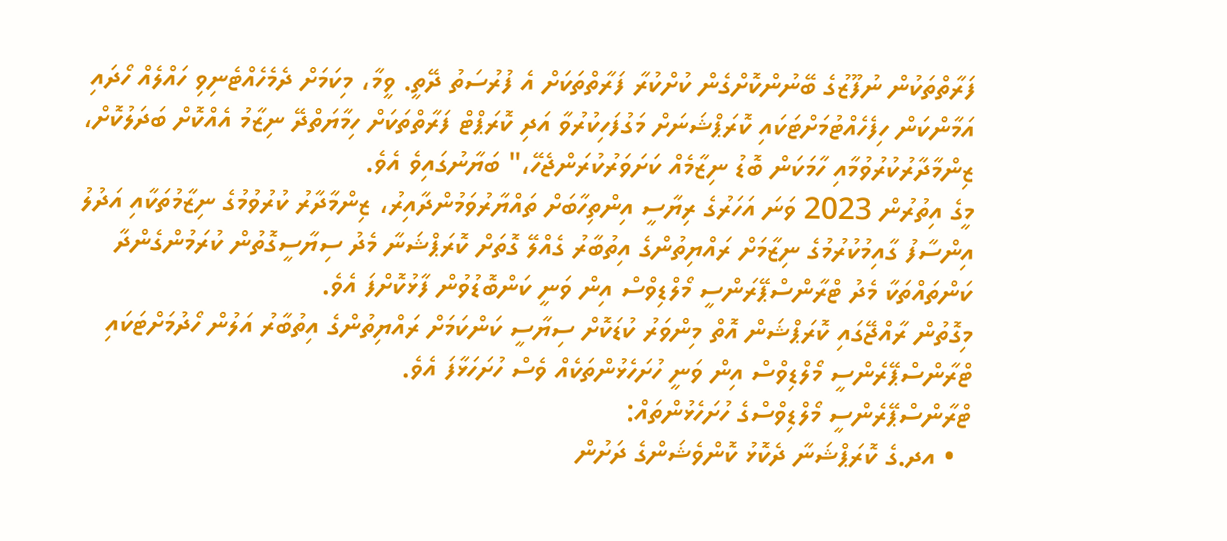ފަރާތްތަކުން ނުފޫޒުގެ ބޭނުންކޮށްގެން ކުށްކުރާ ފަރާތްތަކަށް އެ ފުރުސަތު ދޭތީ. ވީމާ، މިކަމަށް ދެމެހެއްޓެނިވި ހައްލެއް ހޯދައި އަމާންކަން ހިފެހެއްޓުމަށްޓަކައި ކޮރަޕްޝަނަށް މަގުފަހިކުރުވާ އަދި ކޮރަޕްޓް ފަރާތްތަކަށް ހިމާޔަތްދޭ ނިޒާމު އެއްކޮށް ބަދަލުކޮށް، ޒިންމާދާރުކުރުވުމާއި ހާމަކަން ބޮޑު ނިޒާމެއް ކަށަވަރުކުރަންޖެހޭ،" ބަޔާނުގައިވެ އެވެ.
މީގެ އިތުރުން 2023 ވަނަ އަހަރުގެ ރިޔާސީ އިންތިހާބަށް ތައްޔާރުވަމުންދާއިރު، ޒިންމާދާރު ކުރުވުމުގެ ނިޒާމުތަކާއި އަދުލު އިންސާފު ގާއިމުކުރުމުގެ ނިޒާމަށް ރައްޔިތުންގެ އިތުބާރު ގެއްލޭ ގޮތަށް ކޮރަޕްޝަނާ މެދު ސިޔާސީގޮތުން ކުރަމުންގެންދާ ކަންތައްތަކާ މެދު ޓްރާންސްޕޭރަންސީ މޯލްޑިވްސް އިން ވަނީ ކަންބޮޑުވުން ފާޅުކޮށްފަ އެވެ.
މިގޮތުން ރާއްޖޭގައި ކޮރަޕްޝަން އޮތް މިންވަރު ކުޑަކޮށް ސިޔާސީ ކަންކަމަށް ރައްޔިތުންގެ އިތުބާރު އަލުން ހޯދުމަށްޓަކައި ޓްރާންސްޕޭރެންސީ މޯލްޑިވްސް އިން ވަނީ ހުށަހެޅުންތަކެއް ވެސް ހުށަހަޅާފަ އެވެ.
ޓްރާންސްޕޭރެންސީ މޯލްޑިވްސްގެ ހުށަހެޅުންތައް:
  • އދ.ގެ ކޮރަޕްޝަނާ ދެކޮޅު ކޮންވެޝަންގެ ދަށުން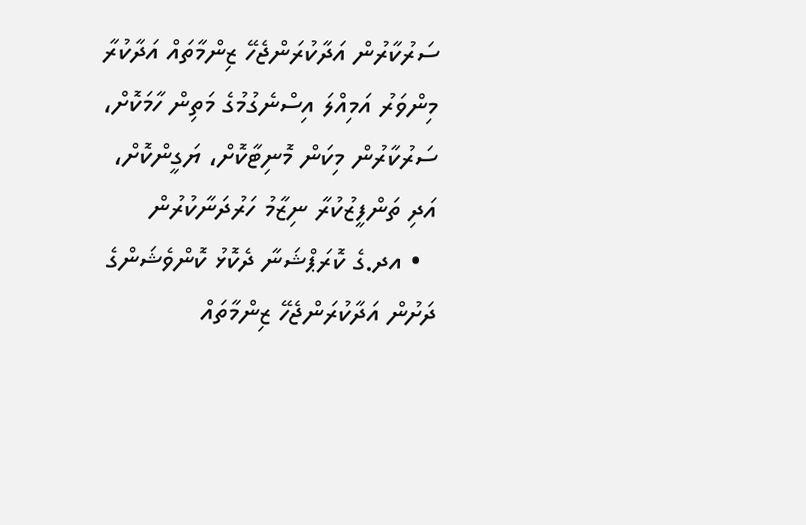ސަރުކާރުން އަދާކުރަންޖެހޭ ޒިންމާތައް އަދާކުރާ މިންވަރު އަމިއްލަ އިސްނެގުމުގެ މަތިން ހާމަކޮށް، ސަރުކާރުން މިކަން މޮނިޓާކޮށް، ޔަގީންކޮށް، އަދި ތަންފީޒުކުރާ ނިޒާމު ހަރުދަނާކުރުން
  • އދ.ގެ ކޮރަޕްޝަނާ ދެކޮޅު ކޮންވެޝަންގެ ދަށުން އަދާކުރަންޖެހޭ ޒިންމާތައް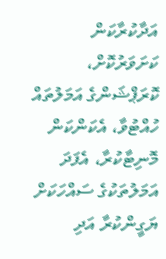އަދާކުރާކަން ކަށަވަރުކޮށް، ކޮރަޕްޝަންގެ އަމަލުތައް ހުއްޓުވާ، އެކަންކަން މޮނިޓާކުރާ، އެފަދަ އަމަލުތަކުގެ ސައްހަކަށް ޔަގީންކުރާ އަދި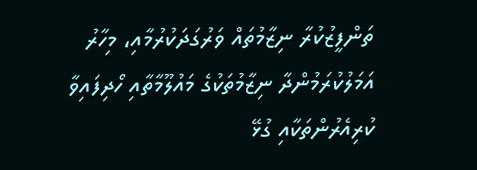ތަންފީޒުކުރާ ނިޒާމުތައް ވަރުގަދަކުރުމާއި، މިހާރު އަމަލުކުރަމުންދާ ނިޒާމުތަކުގެ މައުލޫމާތާއި ހޯދިފައިވާ ކުރިއެރުންތަކާއި ގުޅޭ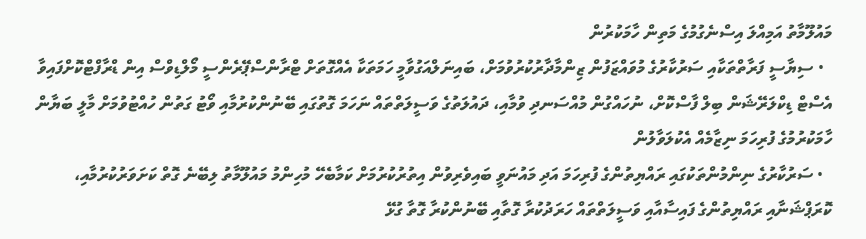މައުލޫމާތު އަމިއްލަ އިސްނެގުމުގެ މަތިން ހާމަކުރުން
  • ސިޔާސީ ފަރާތްތަކާއި ސަރުކާރުގެ މުވައްޒަފުން ޒިންމާދާރުކުރުވުމަށް، ބައިނަލްއަގުވާމީ ހަމަތަކާ އެއްގޮތަށް ޓްރާންސްޕޭރެންސީ މޯލްޑިވްސް އިން ޑްރާފްޓްކޮށްފައިވާ އެސްޓް ޑިކްލަރޭޝަން ބިލް ފާސްކޮށް، ނުހައްގުން މުއްސަނދި ވުމާއި، ދައުލަތުގެ ވަސީލަތްތައް ނަހަމަ ގޮތުގައި ބޭނުންކުރުމާއި ވޯޓު ގަތުން ހުއްޓުވުމަށް މާލީ ބަޔާން ހާމަކުރުމުގެ ފުރިހަމަ ނިޒާމެއް އެކުލަވާލުން
  • ސަރުކާރުގެ ނިންމުންތަކުގައި ރައްޔިތުންގެ ފުރިހަމަ އަދި މައުނަވީ ބައިވެރިވުން އިތުރުކުރުމަށް ކަމާބެހޭ މުހިންމު މައުލޫމާތު ލިބޭނެ ގޮތް ކަށަވަރުކުރުމާއި، ކޮރަޕްޝަނާއި ރައްޔިތުންގެ ފައިސާއާއި ވަސީލަތްތައް ހަރަދުކުރާ ގޮތާއި ބޭނުންކުރާ ގޮތާ ގުޅޭ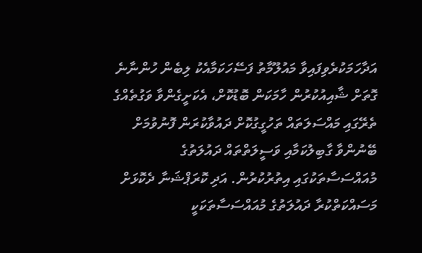އަދާހަމަކުރެވިފައިވާ މައުލޫމާތު ފަސޭހަކަމާއެކު ލިބެން ހުންނާނެ ގޮތަށް ޝާއިއުކުރުން ހާމަކަން ބޮޑުކޮށް، އެކަށީގެންވާ ވަގުތެއްގެ ތެރޭގައި މައްސަލަތައް ތަހުގީގުކޮށް ދައުވާކުރަން ފޮނުވުމަށް ބޭނުންވާ ގާބިލުކަމާއި ވަސީލަތްތައް ދައުލަތުގެ މުއައްސަސާތަކުގައި އިތުރުކުރުން. އަދި ކޮރަޕްޝަނާ ދެކޮޅަށް މަސައްކަތްކުރާ ދައުލަތުގެ މުއައްސަސާތަކަކީ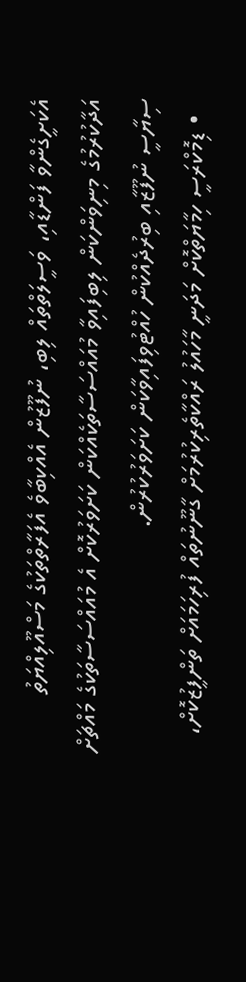އެކަށީގެންވާ ފަންޑާއި، ވަސީލަތްތައް ލިބި، ނުފޫޒުން އެއްކިބާވެ އެފަރާތްތަކުގެ މަސްއޫލިއްޔަތު އަދާކުރުމުގެ މިނިވަންކަން ލިބިފައިވާ މުއައްސަސާތަކެއްކަން ކަށަވަރުކޮށް އެ މުއައްސަސާތަކުގެ މައްޗަށް ސިޔާސީ ނުފޫޒާއި ބިރުދެއްކުން ހުއްޓުވިފައިވާކަން ކަށަވަރުކުރުން.
  • ޑިމޮކްރަސީ ހިމާޔަތްކޮށް މަދަނީ މާހައުލު ރައްކާތެރިކުރުމަށް ގާނޫނުތައް ފުރިހަމައަށް ތަންފީޒުކޮށް،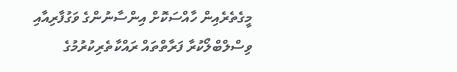މީގެތެރެއިން ހާއްސަކޮށް އިންސާނުންގެ ވަގުފާރިއާއި ވިސްލްބްލޯކުރާ ފަރާތްތައް ރައްކާތެރިކުރުމުގެ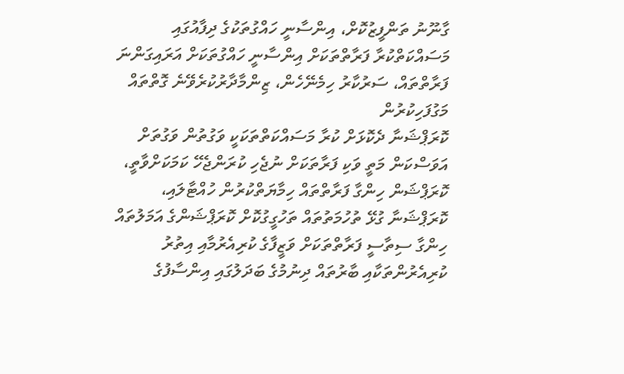ގާނޫނު ތަންފީޒުކޮށް، އިންސާނީ ހައްގުތަކުގެ ދިފާއުގައި މަސައްކަތްކުރާ ފަރާތްތަކަށް އިންސާނީ ހައްގުތަކަށް އަރައިގަންނަ ފަރާތްތައް، ސަރުކާރު ހިމެނޭހެން، ޒިންމާދާރުކުރެވޭނެ ގޮތްތައް މަގުފަހިކުރުން
ކޮރަޕްޝަނާ ދެކޮޅަށް ކުރާ މަސައްކަތްތަކަކީ ވަގުތުން ވަގުތަށް އަވަސްކަން މަތީ ވަކި ފަރާތަކަށް ނުޖެހި ކުރަންޖެހޭ ކަމަކަށްވާތީ، ކޮރަޕްޝަން ހިންގާ ފަރާތްތައް ހިމާޔަތްކުރުން ހުއްޓާލައި، ކޮރަޕްޝަނާ ގުޅޭ ތުހުމަތުތައް ތަހުގީގުކޮށް ކޮރަޕްޝަންގެ އަމަލުތައް ހިންގާ ސިތާސީ ފަރާތްތަކަށް ވަޒީފާގެ ކުރިއެރުމާއި އިތުރު ކުރިއެރުންތަކާއި ބާރުތައް ދިނުމުގެ ބަދަލުގައި އިންސާފުގެ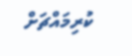ކުރިމައްޗަށް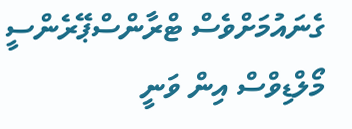ގެނައުމަށްވެސް ޓްރާންސްޕޭރެންސީ މޯލްޑިވްސް އިން ވަނީ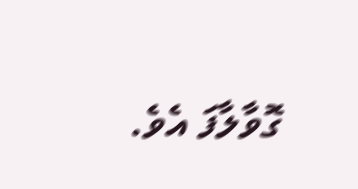ގޮވާލާފަ އެވެ.